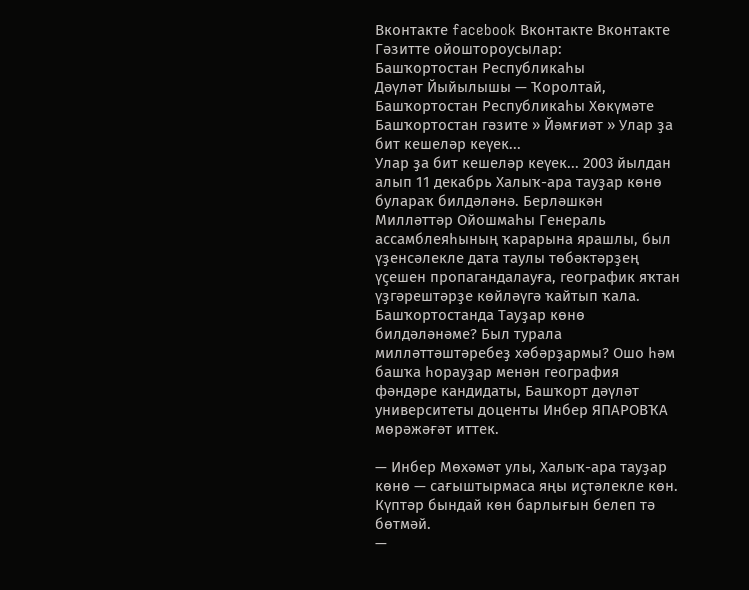Вконтакте facebook Вконтакте Вконтакте
Гәзитте ойоштороусылар:
Башҡортостан Республикаһы
Дәүләт Йыйылышы — Ҡоролтай,
Башҡортостан Республикаһы Хөкүмәте
Башҡортостан гәзите » Йәмғиәт » Улар ҙа бит кешеләр кеүек...
Улар ҙа бит кешеләр кеүек... 2003 йылдан алып 11 декабрь Халыҡ-ара тауҙар көнө булараҡ билдәләнә. Берләшкән Милләттәр Ойошмаһы Генераль ассамблеяһының ҡарарына ярашлы, был үҙенсәлекле дата таулы төбәктәрҙең үҫешен пропагандалауға, географик яҡтан үҙгәрештәрҙе көйләүгә ҡайтып ҡала. Башҡортостанда Тауҙар көнө билдәләнәме? Был турала милләттәштәребеҙ хәбәрҙармы? Ошо һәм башҡа һорауҙар менән география фәндәре кандидаты, Башҡорт дәүләт университеты доценты Инбер ЯПАРОВҠА мөрәжәғәт иттек.

— Инбер Мөхәмәт улы, Халыҡ-ара тауҙар көнө — сағыштырмаса яңы иҫтәлекле көн. Күптәр бындай көн барлығын белеп тә бөтмәй.
—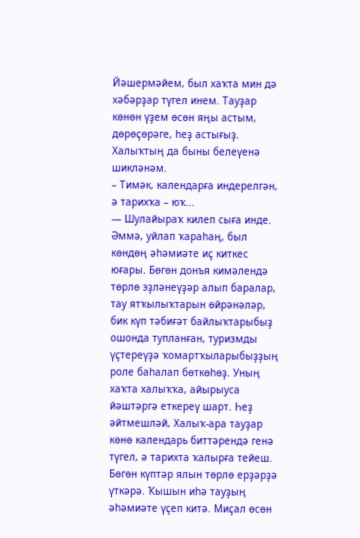Йәшермәйем, был хаҡта мин дә хәбәрҙар түгел инем. Тауҙар көнөн үҙем өсөн яңы астым, дөрөҫөрәге, һеҙ астығыҙ. Халыҡтың да быны белеүенә шикләнәм.
– Тимәк, календарға индерелгән, ә тарихҡа – юҡ...
— Шулайыраҡ килеп сыға инде. Әммә, уйлап ҡараһаң, был көндөң әһәмиәте иҫ киткес юғары. Бөгөн донъя кимәлендә төрлө эҙләнеүҙәр алып баралар, тау ятҡылыҡтарын өйрәнәләр, бик күп тәбиғәт байлыҡтарыбыҙ ошонда тупланған, туризмды үҫтереүҙә ҡомартҡыларыбыҙҙың роле баһалап бөткөһөҙ. Уның хаҡта халыҡҡа, айырыуса йәштәргә еткереү шарт. Һеҙ әйтмешләй, Халыҡ-ара тауҙар көнө календарь биттәрендә генә түгел, ә тарихта ҡалырға тейеш. Бөгөн күптәр ялын төрлө ерҙәрҙә үткәрә. Ҡышын иһә тауҙың әһәмиәте үҫеп китә. Миҫал өсөн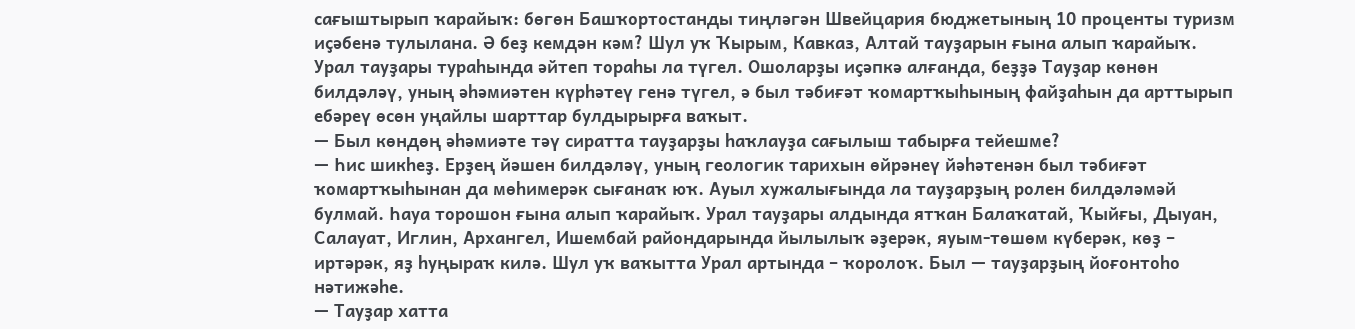сағыштырып ҡарайыҡ: бөгөн Башҡортостанды тиңләгән Швейцария бюджетының 10 проценты туризм иҫәбенә тулылана. Ә беҙ кемдән кәм? Шул уҡ Ҡырым, Кавказ, Алтай тауҙарын ғына алып ҡарайыҡ. Урал тауҙары тураһында әйтеп тораһы ла түгел. Ошоларҙы иҫәпкә алғанда, беҙҙә Тауҙар көнөн билдәләү, уның әһәмиәтен күрһәтеү генә түгел, ә был тәбиғәт ҡомартҡыһының файҙаһын да арттырып ебәреү өсөн уңайлы шарттар булдырырға ваҡыт.
— Был көндөң әһәмиәте тәү сиратта тауҙарҙы һаҡлауҙа сағылыш табырға тейешме?
— Һис шикһеҙ. Ерҙең йәшен билдәләү, уның геологик тарихын өйрәнеү йәһәтенән был тәбиғәт ҡомартҡыһынан да мөһимерәк сығанаҡ юҡ. Ауыл хужалығында ла тауҙарҙың ролен билдәләмәй булмай. Һауа торошон ғына алып ҡарайыҡ. Урал тауҙары алдында ятҡан Балаҡатай, Ҡыйғы, Дыуан, Салауат, Иглин, Архангел, Ишембай райондарында йылылыҡ әҙерәк, яуым-төшөм күберәк, көҙ – иртәрәк, яҙ һуңыраҡ килә. Шул уҡ ваҡытта Урал артында – ҡоролоҡ. Был — тауҙарҙың йоғонтоһо нәтижәһе.
— Тауҙар хатта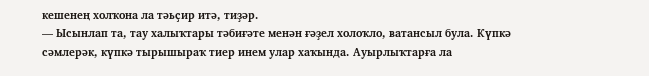кешенең холҡона ла тәьҫир итә, тиҙәр.
— Ысынлап та, тау халыҡтары тәбиғәте менән ғәҙел холоҡло, ватансыл була. Күпкә сәмлерәк, күпкә тырышыраҡ тиер инем улар хаҡында. Ауырлыҡтарға ла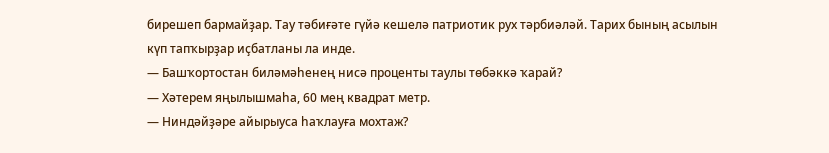бирешеп бармайҙар. Тау тәбиғәте гүйә кешелә патриотик рух тәрбиәләй. Тарих бының асылын күп тапҡырҙар иҫбатланы ла инде.
— Башҡортостан биләмәһенең нисә проценты таулы төбәккә ҡарай?
— Хәтерем яңылышмаһа, 60 мең квадрат метр.
— Ниндәйҙәре айырыуса һаҡлауға мохтаж?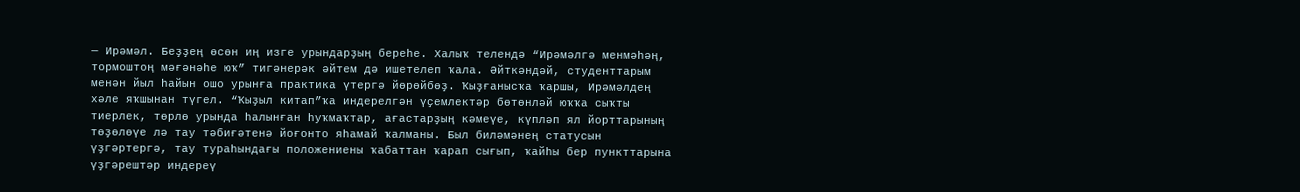— Ирәмәл. Беҙҙең өсөн иң изге урындарҙың береһе. Халыҡ телендә “Ирәмәлгә менмәһәң, тормоштоң мәғәнәһе юҡ” тигәнерәк әйтем дә ишетелеп ҡала. Әйткәндәй, студенттарым менән йыл һайын ошо урынға практика үтергә йөрөйбөҙ. Ҡыҙғанысҡа ҡаршы, Ирәмәлдең хәле яҡшынан түгел. “Ҡыҙыл китап”ҡа индерелгән үҫемлектәр бөтөнләй юҡҡа сыҡты тиерлек, төрлө урында һалынған һуҡмаҡтар, ағастарҙың кәмеүе, күпләп ял йорттарының төҙөлөүе лә тау тәбиғәтенә йоғонто яһамай ҡалманы. Был биләмәнең статусын үҙгәртергә, тау тураһындағы положениены ҡабаттан ҡарап сығып, ҡайһы бер пункттарына үҙгәрештәр индереү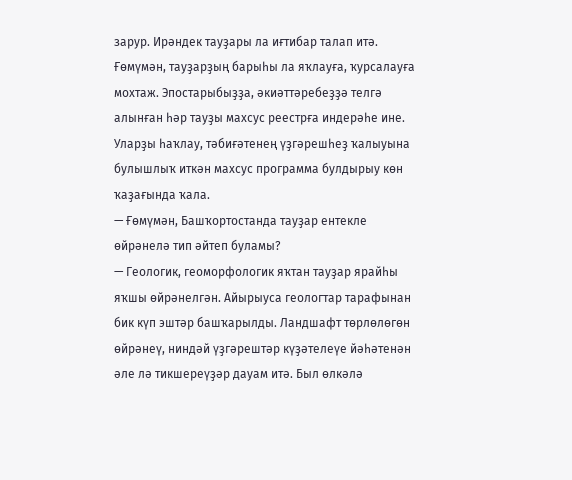зарур. Ирәндек тауҙары ла иғтибар талап итә. Ғөмүмән, тауҙарҙың барыһы ла яҡлауға, ҡурсалауға мохтаж. Эпостарыбыҙҙа, әкиәттәребеҙҙә телгә алынған һәр тауҙы махсус реестрға индерәһе ине. Уларҙы һаҡлау, тәбиғәтенең үҙгәрешһеҙ ҡалыуына булышлыҡ иткән махсус программа булдырыу көн ҡаҙағында ҡала.
— Ғөмүмән, Башҡортостанда тауҙар ентекле өйрәнелә тип әйтеп буламы?
— Геологик, геоморфологик яҡтан тауҙар ярайһы яҡшы өйрәнелгән. Айырыуса геологтар тарафынан бик күп эштәр башҡарылды. Ландшафт төрлөлөгөн өйрәнеү, ниндәй үҙгәрештәр күҙәтелеүе йәһәтенән әле лә тикшереүҙәр дауам итә. Был өлкәлә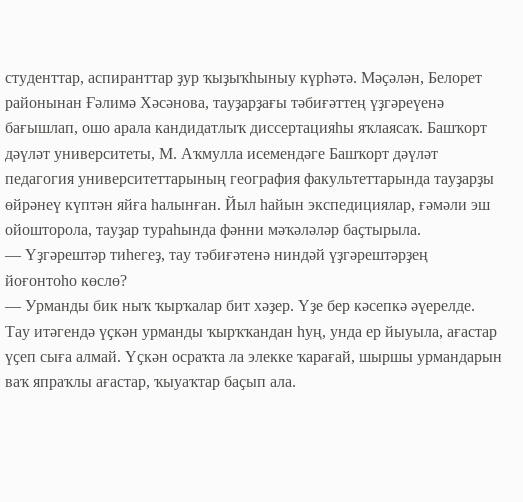студенттар, аспиранттар ҙур ҡыҙыҡһыныу күрһәтә. Мәҫәлән, Белорет районынан Ғәлимә Хәсәнова, тауҙарҙағы тәбиғәттең үҙгәреүенә бағышлап, ошо арала кандидатлыҡ диссертацияһы яҡлаясаҡ. Башҡорт дәүләт университеты, М. Аҡмулла исемендәге Башҡорт дәүләт педагогия университеттарының география факультеттарында тауҙарҙы өйрәнеү күптән яйға һалынған. Йыл һайын экспедициялар, ғәмәли эш ойошторола, тауҙар тураһында фәнни мәҡәләләр баҫтырыла.
— Үҙгәрештәр тиһегеҙ, тау тәбиғәтенә ниндәй үҙгәрештәрҙең йоғонтоһо көслө?
— Урманды бик ныҡ ҡырҡалар бит хәҙер. Үҙе бер кәсепкә әүерелде. Тау итәгендә үҫкән урманды ҡырҡҡандан һуң, унда ер йыуыла, ағастар үҫеп сыға алмай. Үҫкән осраҡта ла элекке ҡарағай, шыршы урмандарын ваҡ япраҡлы ағастар, ҡыуаҡтар баҫып ала.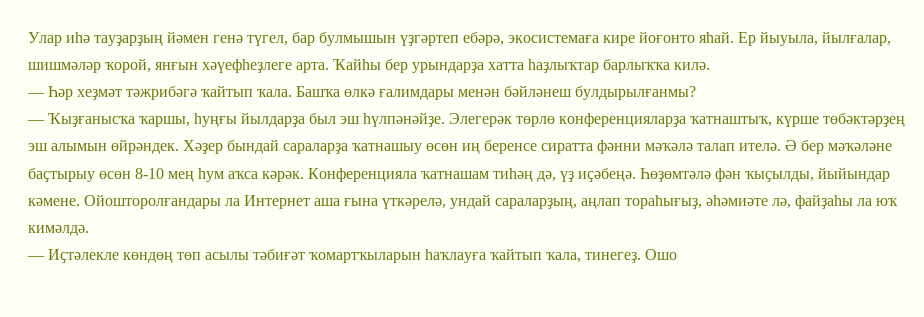Улар иһә тауҙарҙың йәмен генә түгел, бар булмышын үҙгәртеп ебәрә, экосистемаға кире йоғонто яһай. Ер йыуыла, йылғалар, шишмәләр ҡорой, янғын хәүефһеҙлеге арта. Ҡайһы бер урындарҙа хатта һаҙлыҡтар барлыҡҡа килә.
— Һәр хеҙмәт тәжрибәгә ҡайтып ҡала. Башҡа өлкә ғалимдары менән бәйләнеш булдырылғанмы?
— Ҡыҙғанысҡа ҡаршы, һуңғы йылдарҙа был эш һүлпәнәйҙе. Элегерәк төрлө конференцияларҙа ҡатнаштыҡ, күрше төбәктәрҙең эш алымын өйрәндек. Хәҙер бындай сараларҙа ҡатнашыу өсөн иң беренсе сиратта фәнни мәҡәлә талап ителә. Ә бер мәҡәләне баҫтырыу өсөн 8-10 мең һум аҡса кәрәк. Конференцияла ҡатнашам тиһәң дә, үҙ иҫәбеңә. Һөҙөмтәлә фән ҡыҫылды, йыйындар кәмене. Ойошторолғандары ла Интернет аша ғына үткәрелә, ундай сараларҙың, аңлап тораһығыҙ, әһәмиәте лә, файҙаһы ла юҡ кимәлдә.
— Иҫтәлекле көндөң төп асылы тәбиғәт ҡомартҡыларын һаҡлауға ҡайтып ҡала, тинегеҙ. Ошо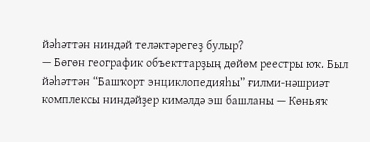йәһәттән ниндәй теләктәрегеҙ булыр?
— Бөгөн географик объекттарҙың дөйөм реестры юҡ. Был йәһәттән “Башҡорт энциклопедияһы” ғилми-нәшриәт комплексы ниндәйҙер кимәлдә эш башланы — Көньяҡ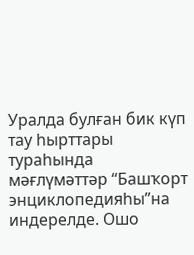Уралда булған бик күп тау һырттары тураһында мәғлүмәттәр “Башҡорт энциклопедияһы”на индерелде. Ошо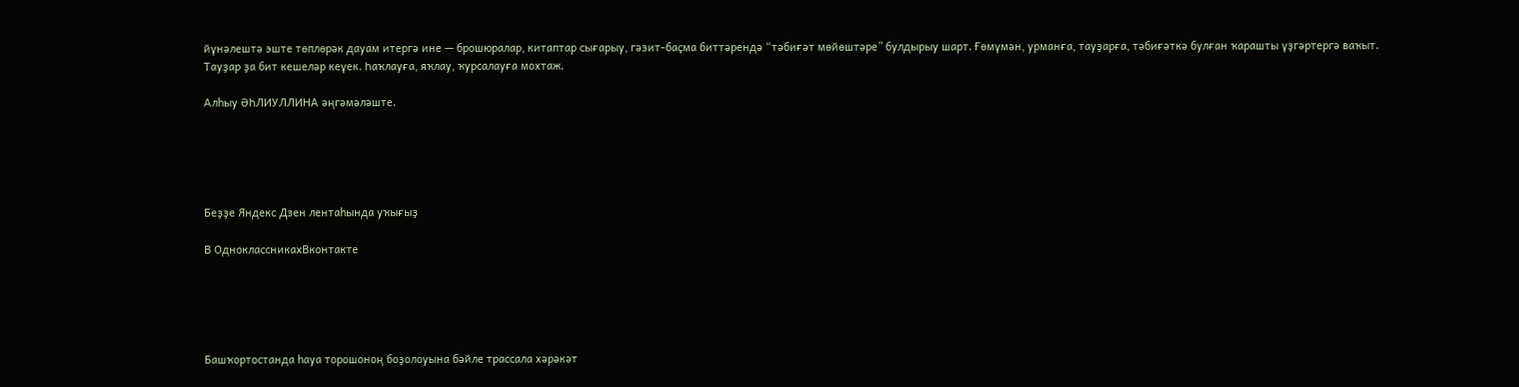йүнәлештә эште төплөрәк дауам итергә ине — брошюралар, китаптар сығарыу, гәзит-баҫма биттәрендә “тәбиғәт мөйөштәре” булдырыу шарт. Ғөмүмән, урманға, тауҙарға, тәбиғәткә булған ҡарашты үҙгәртергә ваҡыт. Тауҙар ҙа бит кешеләр кеүек. Һаҡлауға, яҡлау, ҡурсалауға мохтаж.

Алһыу ӘҺЛИУЛЛИНА әңгәмәләште.





Беҙҙе Яндекс Дзен лентаһында уҡығыҙ

В ОдноклассникахВконтакте





Башҡортостанда һауа торошоноң боҙолоуына бәйле трассала хәрәкәт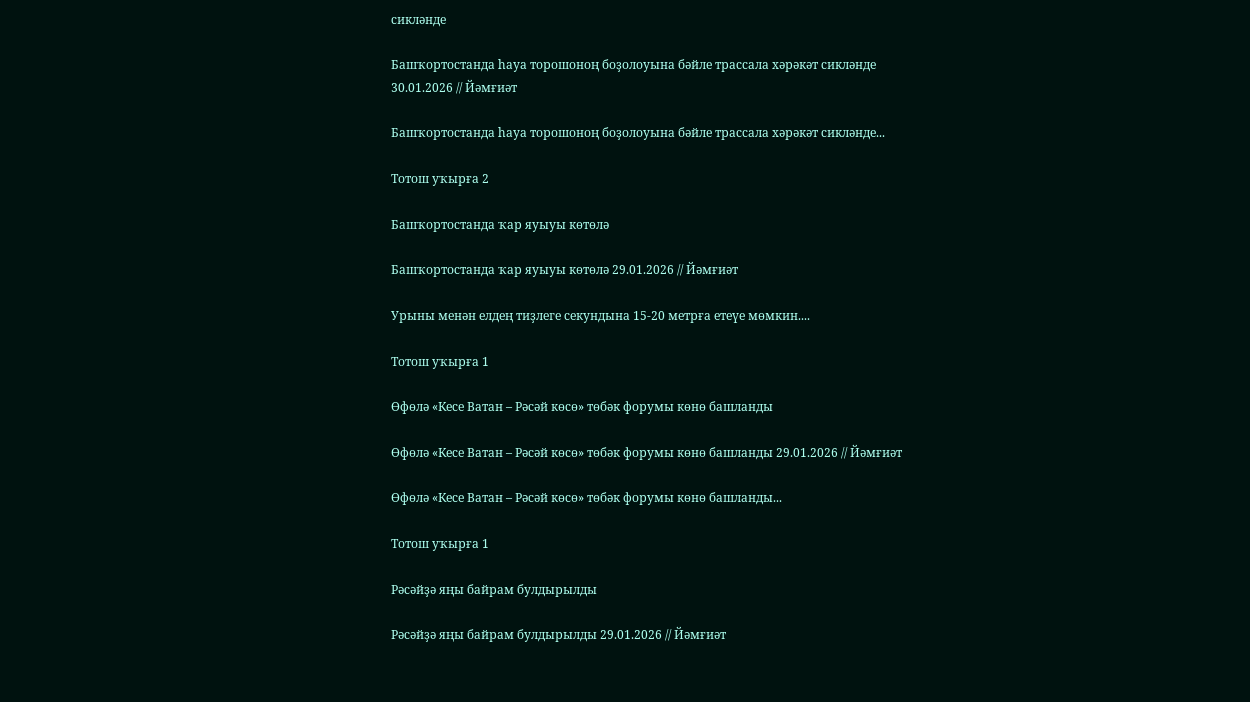сикләнде

Башҡортостанда һауа торошоноң боҙолоуына бәйле трассала хәрәкәт сикләнде 30.01.2026 // Йәмғиәт

Башҡортостанда һауа торошоноң боҙолоуына бәйле трассала хәрәкәт сикләнде...

Тотош уҡырға 2

Башҡортостанда ҡар яуыуы көтөлә

Башҡортостанда ҡар яуыуы көтөлә 29.01.2026 // Йәмғиәт

Урыны менән елдең тиҙлеге секундына 15-20 метрға етеүе мөмкин....

Тотош уҡырға 1

Өфөлә «Кесе Ватан – Рәсәй көсө» төбәк форумы көнө башланды

Өфөлә «Кесе Ватан – Рәсәй көсө» төбәк форумы көнө башланды 29.01.2026 // Йәмғиәт

Өфөлә «Кесе Ватан – Рәсәй көсө» төбәк форумы көнө башланды...

Тотош уҡырға 1

Рәсәйҙә яңы байрам булдырылды

Рәсәйҙә яңы байрам булдырылды 29.01.2026 // Йәмғиәт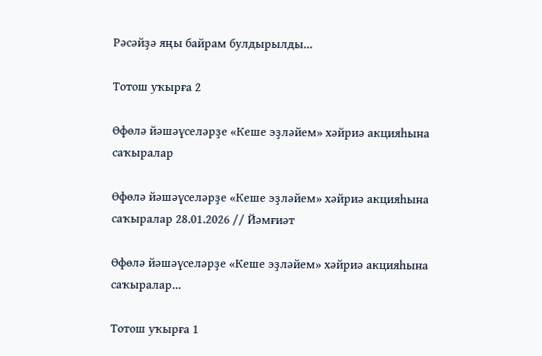Рәсәйҙә яңы байрам булдырылды...

Тотош уҡырға 2

Өфөлә йәшәүселәрҙе «Кеше эҙләйем» хәйриә акцияһына саҡыралар

Өфөлә йәшәүселәрҙе «Кеше эҙләйем» хәйриә акцияһына саҡыралар 28.01.2026 // Йәмғиәт

Өфөлә йәшәүселәрҙе «Кеше эҙләйем» хәйриә акцияһына саҡыралар...

Тотош уҡырға 1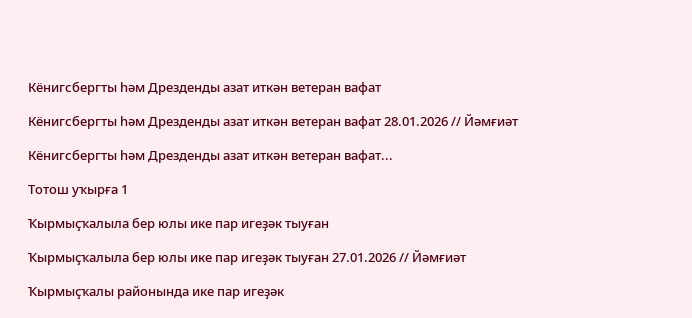Кёнигсбергты һәм Дрезденды азат иткән ветеран вафат

Кёнигсбергты һәм Дрезденды азат иткән ветеран вафат 28.01.2026 // Йәмғиәт

Кёнигсбергты һәм Дрезденды азат иткән ветеран вафат...

Тотош уҡырға 1

Ҡырмыҫҡалыла бер юлы ике пар игеҙәк тыуған

Ҡырмыҫҡалыла бер юлы ике пар игеҙәк тыуған 27.01.2026 // Йәмғиәт

Ҡырмыҫҡалы районында ике пар игеҙәк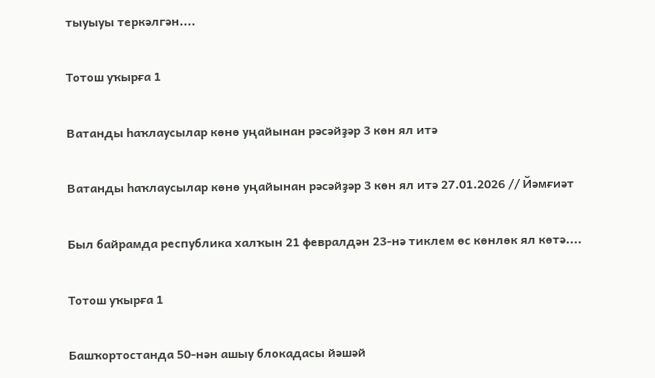тыуыуы теркәлгән....

Тотош уҡырға 1

Ватанды һаҡлаусылар көнө уңайынан рәсәйҙәр 3 көн ял итә

Ватанды һаҡлаусылар көнө уңайынан рәсәйҙәр 3 көн ял итә 27.01.2026 // Йәмғиәт

Был байрамда республика халҡын 21 февралдән 23-нә тиклем өс көнлөк ял көтә....

Тотош уҡырға 1

Башҡортостанда 50-нән ашыу блокадасы йәшәй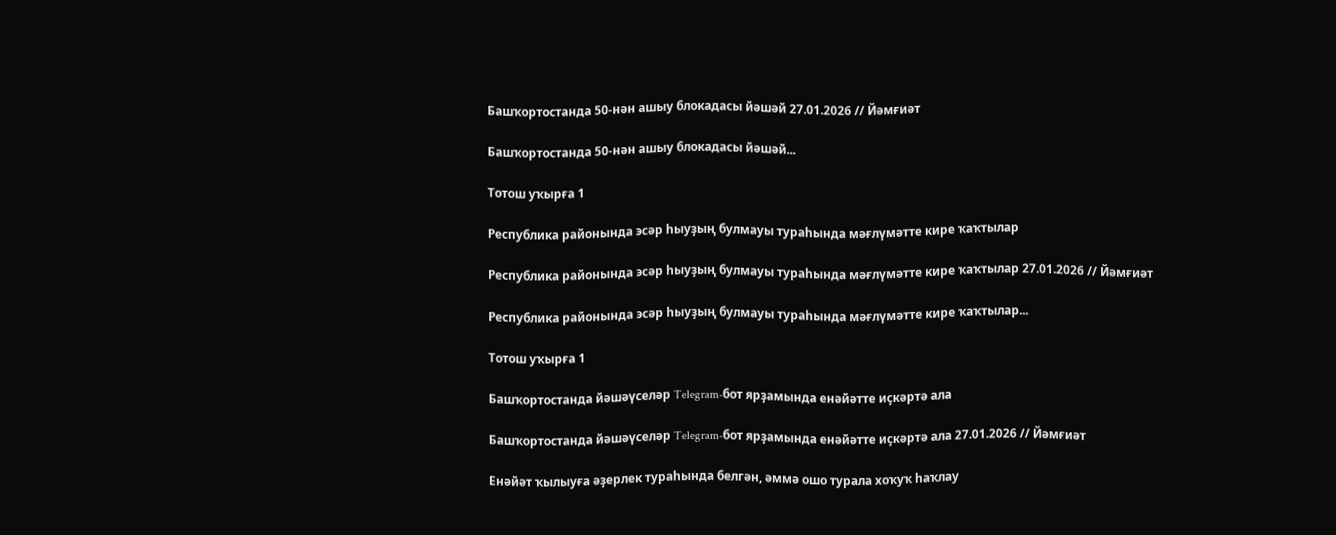Башҡортостанда 50-нән ашыу блокадасы йәшәй 27.01.2026 // Йәмғиәт

Башҡортостанда 50-нән ашыу блокадасы йәшәй...

Тотош уҡырға 1

Республика районында эсәр һыуҙың булмауы тураһында мәғлүмәтте кире ҡаҡтылар

Республика районында эсәр һыуҙың булмауы тураһында мәғлүмәтте кире ҡаҡтылар 27.01.2026 // Йәмғиәт

Республика районында эсәр һыуҙың булмауы тураһында мәғлүмәтте кире ҡаҡтылар...

Тотош уҡырға 1

Башҡортостанда йәшәүселәр Telegram-бот ярҙамында енәйәтте иҫкәртә ала

Башҡортостанда йәшәүселәр Telegram-бот ярҙамында енәйәтте иҫкәртә ала 27.01.2026 // Йәмғиәт

Енәйәт ҡылыуға әҙерлек тураһында белгән, әммә ошо турала хоҡуҡ һаҡлау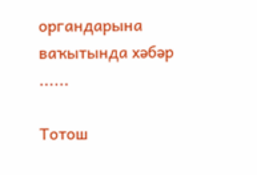органдарына ваҡытында хәбәр ......

Тотош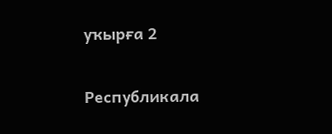уҡырға 2

Республикала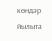көндәр йылыта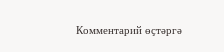Комментарий өҫтәргә